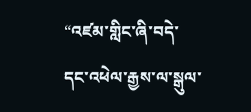“འཛམ་གླིང་ཞི་བདེ་དང་འཕེལ་རྒྱས་ལ་སྒུལ་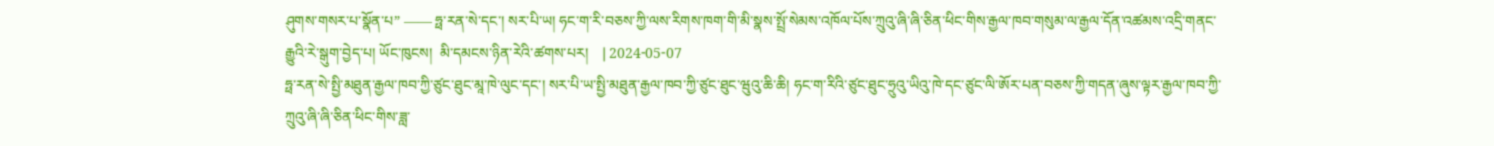ཤུགས་གསར་པ་སྣོན་པ” —— ཧྥ་རན་སེ་དང་། སར་པི་ཡ། ཧང་ག་རི་བཅས་ཀྱི་ལས་རིགས་ཁག་གི་མི་སྣས་སྤྲོ་སེམས་འཁོལ་པོས་ཀྲུའུ་ཞི་ཞི་ཅིན་ཕིང་གིས་རྒྱལ་ཁབ་གསུམ་ལ་རྒྱལ་དོན་འཚམས་འདྲི་གནང་རྒྱུའི་རེ་སྒུག་བྱེད་པ། ཡོང་ཁུངས།  མི་དམངས་ཉིན་རེའི་ཚགས་པར།    | 2024-05-07
ཧྥ་རན་སེ་སྤྱི་མཐུན་རྒྱལ་ཁབ་ཀྱི་ཙུང་ཐུང་མཱ་ཁེ་ལུང་དང་། སར་པི་ཡ་སྤྱི་མཐུན་རྒྱལ་ཁབ་ཀྱི་ཙུང་ཐུང་ཝུའུ་ཆི་ཆི། ཧང་ག་རིའི་ཙུང་ཐུང་ཧྲུའུ་ཡིའུ་ཁེ་དང་ཙུང་ལི་ཨོར་པན་བཅས་ཀྱི་གདན་ཞུས་ལྟར་རྒྱལ་ཁབ་ཀྱི་ཀྲུའུ་ཞི་ཞི་ཅིན་ཕིང་གིས་ཟླ་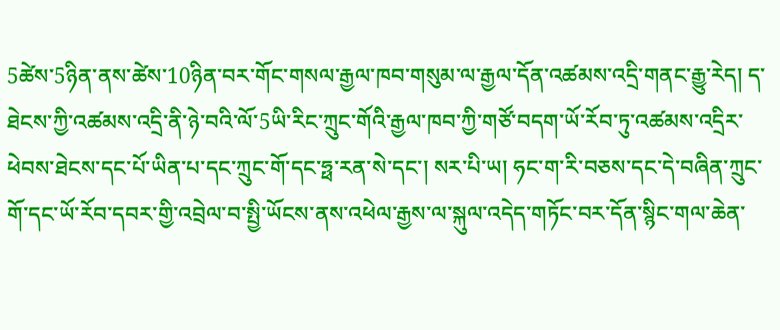5ཚེས་5ཉིན་ནས་ཚེས་10ཉིན་བར་གོང་གསལ་རྒྱལ་ཁབ་གསུམ་ལ་རྒྱལ་དོན་འཚམས་འདྲི་གནང་རྒྱུ་རེད། ད་ཐེངས་ཀྱི་འཚམས་འདྲི་ནི་ཉེ་བའི་ལོ་5ཡི་རིང་ཀྲུང་གོའི་རྒྱལ་ཁབ་ཀྱི་གཙོ་བདག་ཡོ་རོབ་ཏུ་འཚམས་འདྲིར་ཕེབས་ཐེངས་དང་པོ་ཡིན་པ་དང་ཀྲུང་གོ་དང་ཧྥ་རན་སེ་དང་། སར་པི་ཡ། ཧང་ག་རི་བཅས་དང་དེ་བཞིན་ཀྲུང་གོ་དང་ཡོ་རོབ་དབར་གྱི་འབྲེལ་བ་སྤྱི་ཡོངས་ནས་འཕེལ་རྒྱས་ལ་སྐུལ་འདེད་གཏོང་བར་དོན་སྙིང་གལ་ཆེན་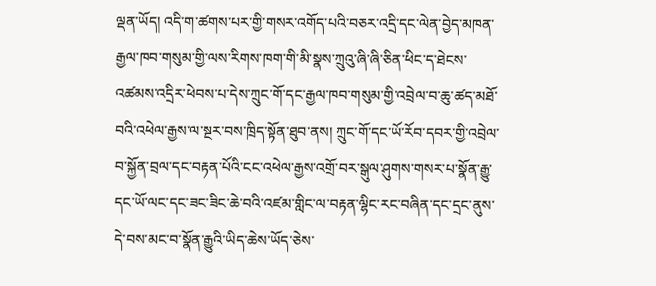ལྡན་ཡོད། འདི་ག་ཚགས་པར་གྱི་གསར་འགོད་པའི་བཅར་འདྲི་དང་ལེན་བྱེད་མཁན་རྒྱལ་ཁབ་གསུམ་གྱི་ལས་རིགས་ཁག་གི་མི་སྣས་ཀྲུའུ་ཞི་ཞི་ཅིན་ཕིང་ད་ཐེངས་འཚམས་འདྲིར་ཕེབས་པ་དེས་ཀྲུང་གོ་དང་རྒྱལ་ཁབ་གསུམ་གྱི་འབྲེལ་བ་ཆུ་ཚད་མཐོ་བའི་འཕེལ་རྒྱས་ལ་སྔར་བས་ཁྲིད་སྟོན་ཐུབ་ནས། ཀྲུང་གོ་དང་ཡོ་རོབ་དབར་གྱི་འབྲེལ་བ་སྐྱོན་བྲལ་དང་བརྟན་པོའི་ངང་འཕེལ་རྒྱས་འགྲོ་བར་སྒུལ་ཤུགས་གསར་པ་སྣོན་རྒྱུ་དང་ཡོ་ལང་དང་ཟང་ཟིང་ཆེ་བའི་འཛམ་གླིང་ལ་བརྟན་ལྷིང་རང་བཞིན་དང་དྲང་ནུས་དེ་བས་མང་བ་སྣོན་རྒྱུའི་ཡིད་ཆེས་ཡོད་ཅེས་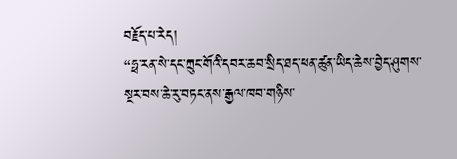བརྗོད་པ་རེད།
“ཧྥ་རན་སེ་དང་ཀྲུང་གོའི་དབར་ཆབ་སྲིད་ཐད་ཕན་ཚུན་ཡིད་ཆེས་བྱེད་ཤུགས་སྔར་བས་ཆེ་རུ་བཏང་ནས་རྒྱལ་ཁབ་གཉིས་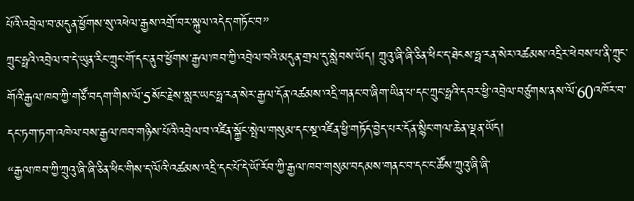པོའི་འབྲེལ་བ་མདུན་ཕྱོགས་སུ་འཕེལ་རྒྱས་འགྲོ་བར་སྐུལ་འདེད་གཏོང་བ”
ཀྲུང་ཧྥའི་འབྲེལ་བ་དེ་ཡུན་རིང་ཀྲུང་གོ་དང་ནུབ་ཕྱོགས་རྒྱལ་ཁབ་ཀྱི་འབྲེལ་བའི་མདུན་གྲལ་དུ་སླེབས་ཡོད། ཀྲུའུ་ཞི་ཞི་ཅིན་ཕིང་ད་ཐེངས་ཧྥ་རན་སེར་འཚམས་འདྲིར་ཕེབས་པ་ནི་ཀྲུང་གོའི་རྒྱལ་ཁབ་ཀྱི་གཙོ་བདག་གིས་ལོ་5སོང་རྗེས་སླར་ཡང་ཧྥ་རན་སེར་རྒྱལ་དོན་འཚམས་འདྲི་གནང་བ་ཞིག་ཡིན་པ་དང་ཀྲུང་ཧྥའི་དབར་ཕྱི་འབྲེལ་བཙུགས་ནས་ལོ་60འཁོར་བ་དང་ཏག་ཏག་འཁེལ་བས་རྒྱལ་ཁབ་གཉིས་པོའི་འབྲེལ་བ་འཛིན་སྐྱོང་སྤེལ་གསུམ་དང་སྔ་འཛིན་ཕྱི་གཏོད་བྱེད་པར་དོན་སྙིང་གལ་ཆེན་ལྡན་ཡོད།
“རྒྱལ་ཁབ་ཀྱི་ཀྲུའུ་ཞི་ཞི་ཅིན་ཕིང་གིས་ད་ལོའི་འཚམས་འདྲི་དང་པོ་དེ་ཡོ་རོབ་ཀྱི་རྒྱལ་ཁབ་གསུམ་བདམས་གནང་བ་དང་ང་ཚོས་ཀྲུའུ་ཞི་ཞི་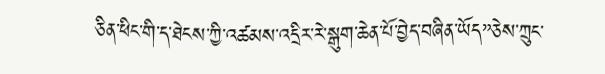ཅིན་ཕིང་གི་ད་ཐེངས་ཀྱི་འཚམས་འདྲིར་རེ་སྒུག་ཆེན་པོ་བྱེད་བཞིན་ཡོད”ཅེས་ཀྲུང་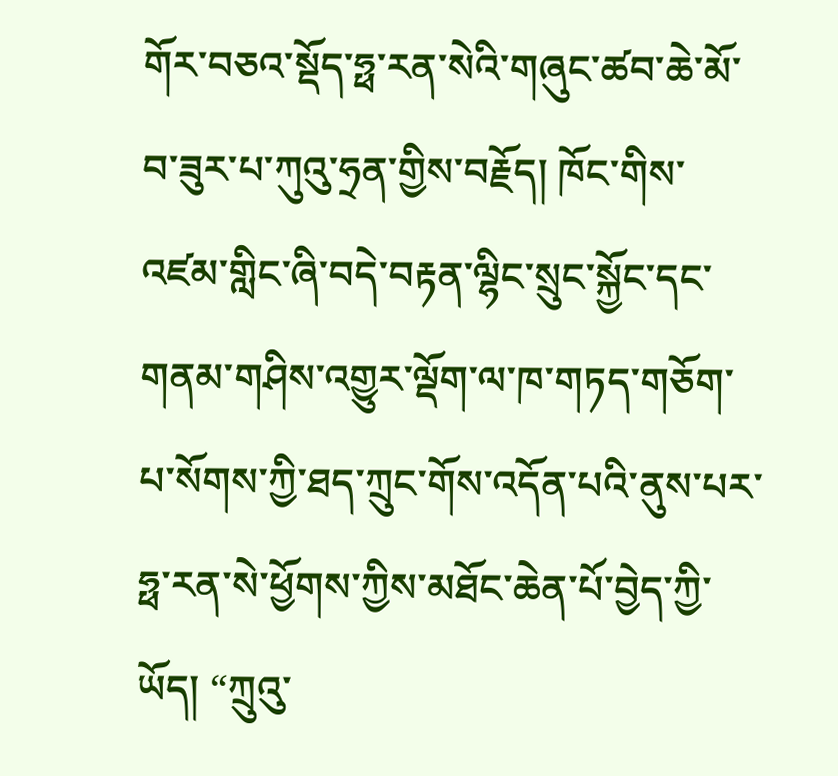གོར་བཅའ་སྡོད་ཧྥ་རན་སེའི་གཞུང་ཚབ་ཆེ་མོ་བ་ཟུར་པ་ཀུའུ་ཧྲན་གྱིས་བརྗོད། ཁོང་གིས་འཛམ་གླིང་ཞི་བདེ་བརྟན་ལྷིང་སྲུང་སྐྱོང་དང་གནམ་གཤིས་འགྱུར་ལྡོག་ལ་ཁ་གཏད་གཅོག་པ་སོགས་ཀྱི་ཐད་ཀྲུང་གོས་འདོན་པའི་ནུས་པར་ཧྥ་རན་སེ་ཕྱོགས་ཀྱིས་མཐོང་ཆེན་པོ་བྱེད་ཀྱི་ཡོད། “ཀྲུའུ་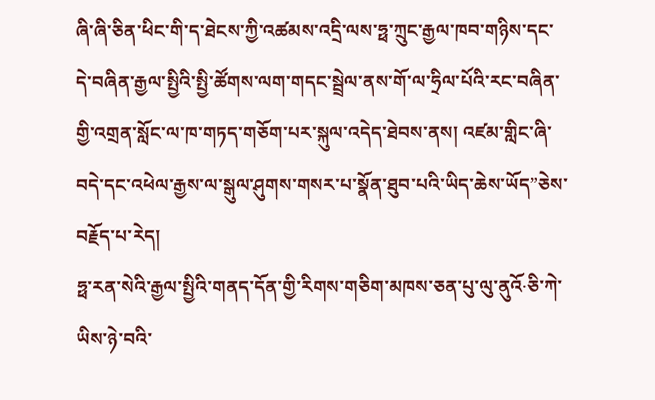ཞི་ཞི་ཅིན་ཕིང་གི་ད་ཐེངས་ཀྱི་འཚམས་འདྲི་ལས་ཧྥ་ཀྲུང་རྒྱལ་ཁབ་གཉིས་དང་དེ་བཞིན་རྒྱལ་སྤྱིའི་སྤྱི་ཚོགས་ལག་གདང་སྦྲེལ་ནས་གོ་ལ་ཧྲིལ་པོའི་རང་བཞིན་གྱི་འགྲན་སློང་ལ་ཁ་གཏད་གཅོག་པར་སྐུལ་འདེད་ཐེབས་ནས། འཛམ་གླིང་ཞི་བདེ་དང་འཕེལ་རྒྱས་ལ་སྒུལ་ཤུགས་གསར་པ་སྣོན་ཐུབ་པའི་ཡིད་ཆེས་ཡོད”ཅེས་བརྗོད་པ་རེད།
ཧྥ་རན་སེའི་རྒྱལ་སྤྱིའི་གནད་དོན་གྱི་རིགས་གཅིག་མཁས་ཅན་པུ་ལུ་ནུའོ·ཅི་ཀེ་ཡིས་ཉེ་བའི་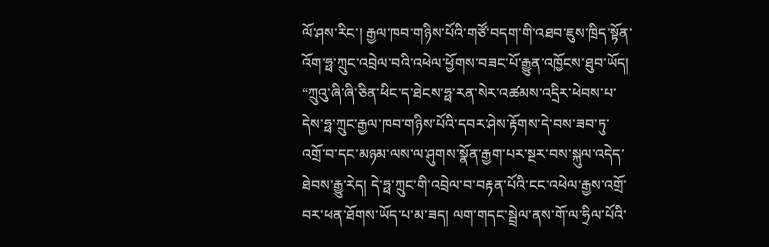ལོ་ཤས་རིང་། རྒྱལ་ཁབ་གཉིས་པོའི་གཙོ་བདག་གི་འཐབ་ཇུས་ཁྲིད་སྟོན་འོག་ཧྥ་ཀྲུང་འབྲེལ་བའི་འཕེལ་ཕྱོགས་བཟང་པོ་རྒྱུན་འཁྱོངས་ཐུབ་ཡོད། “ཀྲུའུ་ཞི་ཞི་ཅིན་ཕིང་ད་ཐེངས་ཧྥ་རན་སེར་འཚམས་འདྲིར་ཕེབས་པ་དེས་ཧྥ་ཀྲུང་རྒྱལ་ཁབ་གཉིས་པོའི་དབར་ཤེས་རྟོགས་དེ་བས་ཟབ་ཏུ་འགྲོ་བ་དང་མཉམ་ལས་ལ་ཤུགས་སྣོན་རྒྱག་པར་སྔར་བས་སྐུལ་འདེད་ཐེབས་རྒྱུ་རེད། དེ་ཧྥ་ཀྲུང་གི་འབྲེལ་བ་བརྟན་པོའི་ངང་འཕེལ་རྒྱས་འགྲོ་བར་ཕན་ཐོགས་ཡོད་པ་མ་ཟད། ལག་གདང་སྦྲེལ་ནས་གོ་ལ་ཧྲིལ་པོའི་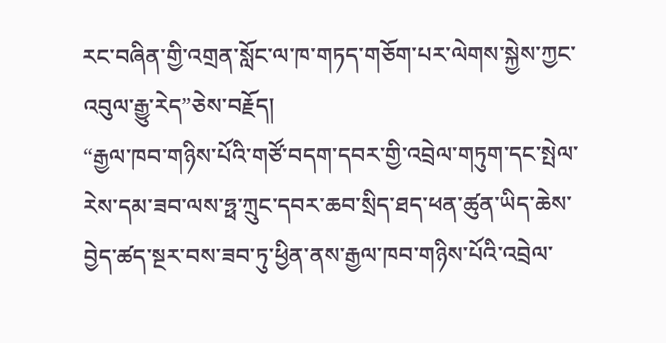རང་བཞིན་གྱི་འགྲན་སློང་ལ་ཁ་གཏད་གཅོག་པར་ལེགས་སྐྱེས་ཀྱང་འབུལ་རྒྱུ་རེད”ཅེས་བརྗོད།
“རྒྱལ་ཁབ་གཉིས་པོའི་གཙོ་བདག་དབར་གྱི་འབྲེལ་གཏུག་དང་སྤེལ་རེས་དམ་ཟབ་ལས་ཧྥ་ཀྲུང་དབར་ཆབ་སྲིད་ཐད་ཕན་ཚུན་ཡིད་ཆེས་བྱེད་ཚད་སྔར་བས་ཟབ་ཏུ་ཕྱིན་ནས་རྒྱལ་ཁབ་གཉིས་པོའི་འབྲེལ་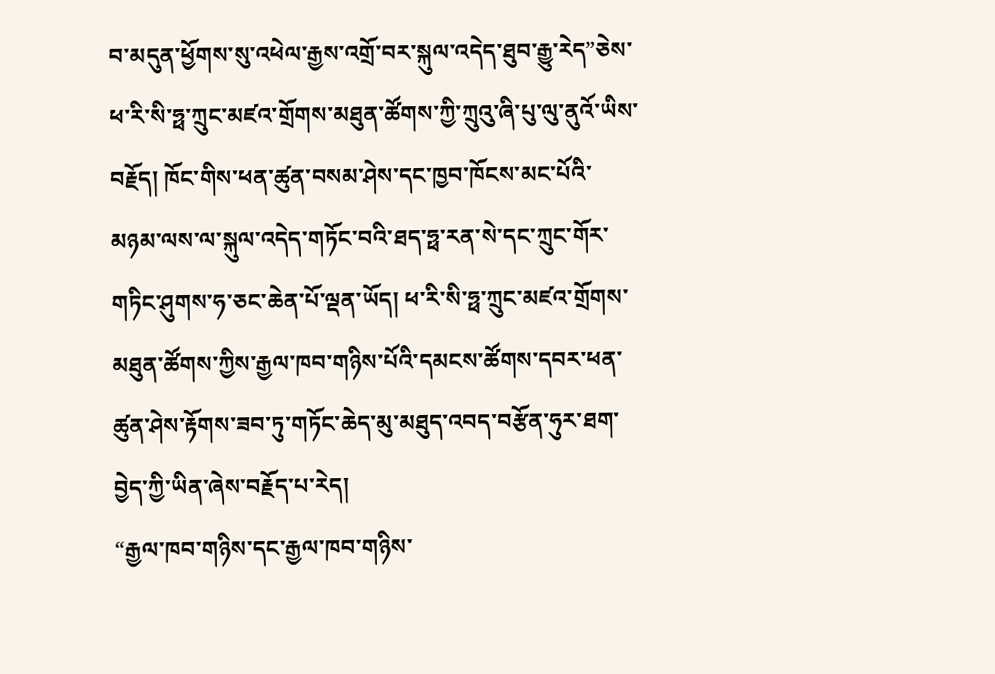བ་མདུན་ཕྱོགས་སུ་འཕེལ་རྒྱས་འགྲོ་བར་སྐུལ་འདེད་ཐུབ་རྒྱུ་རེད”ཅེས་ཕ་རི་སི་ཧྥ་ཀྲུང་མཛའ་གྲོགས་མཐུན་ཚོགས་ཀྱི་ཀྲུའུ་ཞི་པུ་ལུ་ནུའོ་ཡིས་བརྗོད། ཁོང་གིས་ཕན་ཚུན་བསམ་ཤེས་དང་ཁྱབ་ཁོངས་མང་པོའི་མཉམ་ལས་ལ་སྐུལ་འདེད་གཏོང་བའི་ཐད་ཧྥ་རན་སེ་དང་ཀྲུང་གོར་གཏིང་ཤུགས་ཧ་ཅང་ཆེན་པོ་ལྡན་ཡོད། ཕ་རི་སི་ཧྥ་ཀྲུང་མཛའ་གྲོགས་མཐུན་ཚོགས་ཀྱིས་རྒྱལ་ཁབ་གཉིས་པོའི་དམངས་ཚོགས་དབར་ཕན་ཚུན་ཤེས་རྟོགས་ཟབ་ཏུ་གཏོང་ཆེད་མུ་མཐུད་འབད་བརྩོན་ཧུར་ཐག་བྱེད་ཀྱི་ཡིན་ཞེས་བརྗོད་པ་རེད།
“རྒྱལ་ཁབ་གཉིས་དང་རྒྱལ་ཁབ་གཉིས་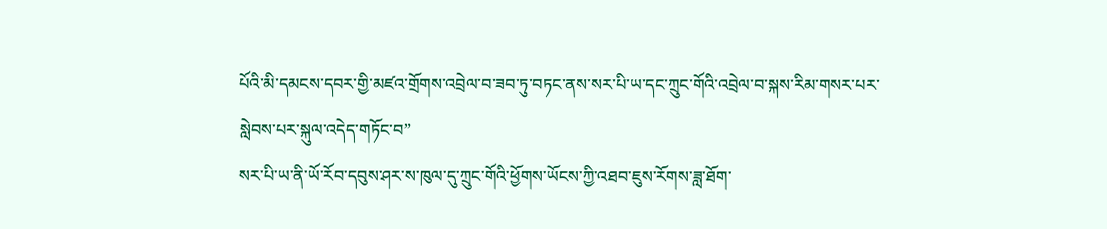པོའི་མི་དམངས་དབར་གྱི་མཛའ་གྲོགས་འབྲེལ་བ་ཟབ་ཏུ་བཏང་ནས་སར་པི་ཡ་དང་ཀྲུང་གོའི་འབྲེལ་བ་སྐས་རིམ་གསར་པར་སླེབས་པར་སྐུལ་འདེད་གཏོང་བ”
སར་པི་ཡ་ནི་ཡོ་རོབ་དབུས་ཤར་ས་ཁུལ་དུ་ཀྲུང་གོའི་ཕྱོགས་ཡོངས་ཀྱི་འཐབ་ཇུས་རོགས་ཟླ་ཐོག་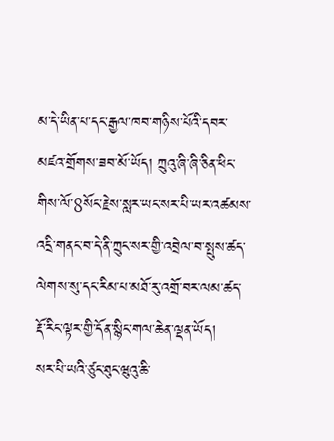མ་དེ་ཡིན་པ་དང་རྒྱལ་ཁབ་གཉིས་པོའི་དབར་མཛའ་གྲོགས་ཟབ་མོ་ཡོད། ཀྲུའུ་ཞི་ཞི་ཅིན་ཕིང་གིས་ལོ་8སོང་རྗེས་སླར་ཡང་སར་པི་ཡར་འཚམས་འདྲི་གནང་བ་དེ་ནི་ཀྲུང་སར་གྱི་འབྲེལ་བ་སྤུས་ཚད་ལེགས་སུ་དང་རིམ་པ་མཐོ་རུ་འགྲོ་བར་ལམ་ཚད་རྡོ་རིང་ལྟར་གྱི་དོན་སྙིང་གལ་ཆེན་ལྡན་ཡོད།
སར་པི་ཡའི་ཙུང་ཐུང་ཝུའུ་ཆི་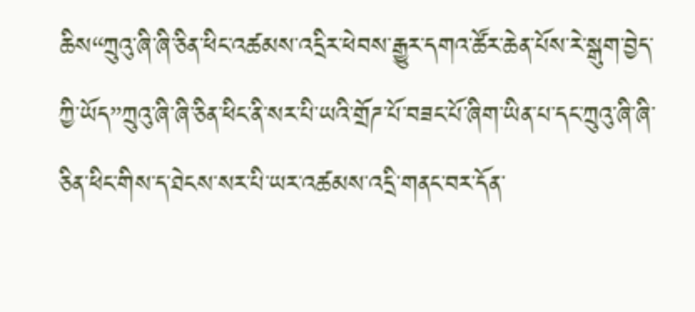ཆིས“ཀྲུའུ་ཞི་ཞི་ཅིན་ཕིང་འཚམས་འདྲིར་ཕེབས་རྒྱུར་དགའ་ཚོར་ཆེན་པོས་རེ་སྒུག་བྱེད་ཀྱི་ཡོད”ཀྲུའུ་ཞི་ཞི་ཅིན་ཕིང་ནི་སར་པི་ཡའི་གྲོཌ་པོ་བཟང་པོ་ཞིག་ཡིན་པ་དང་ཀྲུའུ་ཞི་ཞི་ཅིན་ཕིང་གིས་ད་ཐེངས་སར་པི་ཡར་འཚམས་འདྲི་གནང་བར་དོན་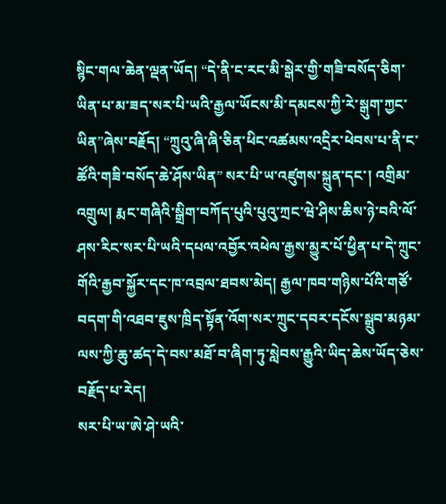སྙིང་གལ་ཆེན་ལྡན་ཡོད། “དེ་ནི་ང་རང་མི་སྒེར་གྱི་གཟི་བསོད་ཅིག་ཡིན་པ་མ་ཟད་སར་པི་ཡའི་རྒྱལ་ཡོངས་མི་དམངས་ཀྱི་རེ་སྒུག་ཀྱང་ཡིན”ཞེས་བརྗོད། “ཀྲུའུ་ཞི་ཞི་ཅིན་ཕིང་འཚམས་འདྲིར་ཕེབས་པ་ནི་ང་ཚོའི་གཟི་བསོད་ཆེ་ཤོས་ཡིན” སར་པི་ཡ་འཛུགས་སྐྲུན་དང་། འགྲིམ་འགྲུལ། རྨང་གཞིའི་སྒྲིག་བཀོད་པུའི་པུའུ་ཀྲང་ཝེ་ཤིས་ཆིས་ཉེ་བའི་ལོ་ཤས་རིང་སར་པི་ཡའི་དཔལ་འབྱོར་འཕེལ་རྒྱས་མྱུར་པོ་ཕྱིན་པ་དེ་ཀྲུང་གོའི་རྒྱབ་སྐྱོར་དང་ཁ་འབྲལ་ཐབས་མེད། རྒྱལ་ཁབ་གཉིས་པོའི་གཙོ་བདག་གི་འཐབ་ཇུས་ཁྲིད་སྟོན་འོག་སར་ཀྲུང་དབར་དངོས་སྒྲུབ་མཉམ་ལས་ཀྱི་ཆུ་ཚད་དེ་བས་མཐོ་བ་ཞིག་ཏུ་སླེབས་རྒྱུའི་ཡིད་ཆེས་ཡོད་ཅེས་བརྗོད་པ་རེད།
སར་པི་ཡ་ཨེ་ཤེ་ཡའི་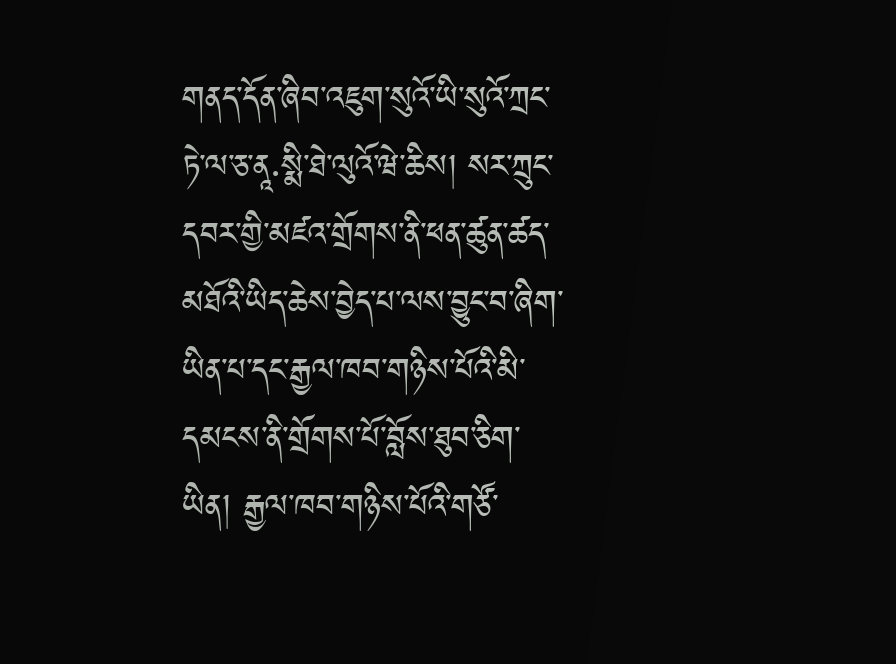གནད་དོན་ཞིབ་འཇུག་སུའོ་ཡི་སུའོ་ཀྲང་ཏེ་ལ་ཅ་ནཱ·སྨི་ཐེ་ལུའོ་ཝེ་ཆིས། སར་ཀྲུང་དབར་གྱི་མཛའ་གྲོགས་ནི་ཕན་ཚུན་ཚད་མཐོའི་ཡིད་ཆེས་བྱེད་པ་ལས་བྱུང་བ་ཞིག་ཡིན་པ་དང་རྒྱལ་ཁབ་གཉིས་པོའི་མི་དམངས་ནི་གྲོགས་པོ་བློས་ཐུབ་ཅིག་ཡིན། རྒྱལ་ཁབ་གཉིས་པོའི་གཙོ་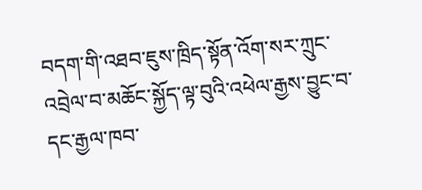བདག་གི་འཐབ་ཇུས་ཁྲིད་སྟོན་འོག་སར་ཀྲུང་འབྲེལ་བ་མཆོང་སྐྱོད་ལྟ་བུའི་འཕེལ་རྒྱས་བྱུང་བ་དང་རྒྱལ་ཁབ་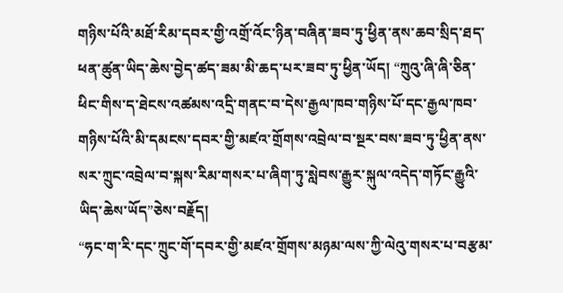གཉིས་པོའི་མཐོ་རིམ་དབར་གྱི་འགྲོ་འོང་ཉིན་བཞིན་ཟབ་ཏུ་ཕྱིན་ནས་ཆབ་སྲིད་ཐད་ཕན་ཚུན་ཡིད་ཆེས་བྱེད་ཚད་ཟམ་མི་ཆད་པར་ཟབ་ཏུ་ཕྱིན་ཡོད། “ཀྲུའུ་ཞི་ཞི་ཅིན་ཕིང་གིས་ད་ཐེངས་འཚམས་འདྲི་གནང་བ་དེས་རྒྱལ་ཁབ་གཉིས་པོ་དང་རྒྱལ་ཁབ་གཉིས་པོའི་མི་དམངས་དབར་གྱི་མཛའ་གྲོགས་འབྲེལ་བ་སྔར་བས་ཟབ་ཏུ་ཕྱིན་ནས་སར་ཀྲུང་འབྲེལ་བ་སྐས་རིམ་གསར་པ་ཞིག་ཏུ་སླེབས་རྒྱུར་སྐུལ་འདེད་གཏོང་རྒྱུའི་ཡིད་ཆེས་ཡོད”ཅེས་བརྗོད།
“ཧང་ག་རི་དང་ཀྲུང་གོ་དབར་གྱི་མཛའ་གྲོགས་མཉམ་ལས་ཀྱི་ལེའུ་གསར་པ་བརྩམ་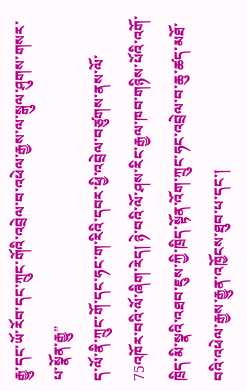རྒྱུ་དང་ཡོ་རོབ་དང་ཀྲུང་གོའི་འབྲེལ་བ་འཕེལ་རྒྱས་ལ་སྒུལ་ཤུགས་གསར་པ་སྣོན་རྒྱུ”
ད་ལོ་ནི་ཀྲུང་གོ་དང་ཧང་ག་རིའི་དབར་ཕྱི་འབྲེལ་བཙུགས་ནས་ལོ་75འཁོར་བའི་ལོ་ཞིག་རེད། ཉེ་བའི་ལོ་ཤས་རིང་རྒྱལ་ཁབ་གཉིས་པོའི་འགོ་ཁྲིད་མི་སྣའི་འཐབ་ཇུས་ཀྱི་ཁྲིད་སྟོན་འོག་ཀྲུང་ཧང་འབྲེལ་བ་ཆུ་ཚད་མཐོ་བའི་འཕེལ་རྒྱས་རྒྱུན་འཁྱོངས་ཐུབ་པ་དང་།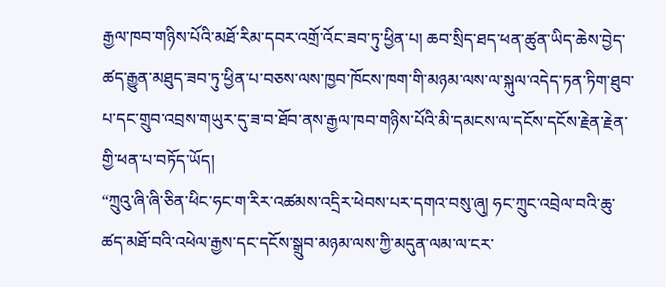རྒྱལ་ཁབ་གཉིས་པོའི་མཐོ་རིམ་དབར་འགྲོ་འོང་ཟབ་ཏུ་ཕྱིན་པ། ཆབ་སྲིད་ཐད་ཕན་ཚུན་ཡིད་ཆེས་བྱེད་ཚད་རྒྱུན་མཐུད་ཟབ་ཏུ་ཕྱིན་པ་བཅས་ལས་ཁྱབ་ཁོངས་ཁག་གི་མཉམ་ལས་ལ་སྐུལ་འདེད་ཏན་ཏིག་ཐུབ་པ་དང་གྲུབ་འབྲས་གཡུར་དུ་ཟ་བ་ཐོབ་ནས་རྒྱལ་ཁབ་གཉིས་པོའི་མི་དམངས་ལ་དངོས་དངོས་རྗེན་རྗེན་གྱི་ཕན་པ་བཏོད་ཡོད།
“ཀྲུའུ་ཞི་ཞི་ཅིན་ཕིང་ཧང་ག་རིར་འཚམས་འདྲིར་ཕེབས་པར་དགའ་བསུ་ཞུ། ཧང་ཀྲུང་འབྲེལ་བའི་ཆུ་ཚད་མཐོ་བའི་འཕེལ་རྒྱས་དང་དངོས་སྒྲུབ་མཉམ་ལས་ཀྱི་མདུན་ལམ་ལ་ངར་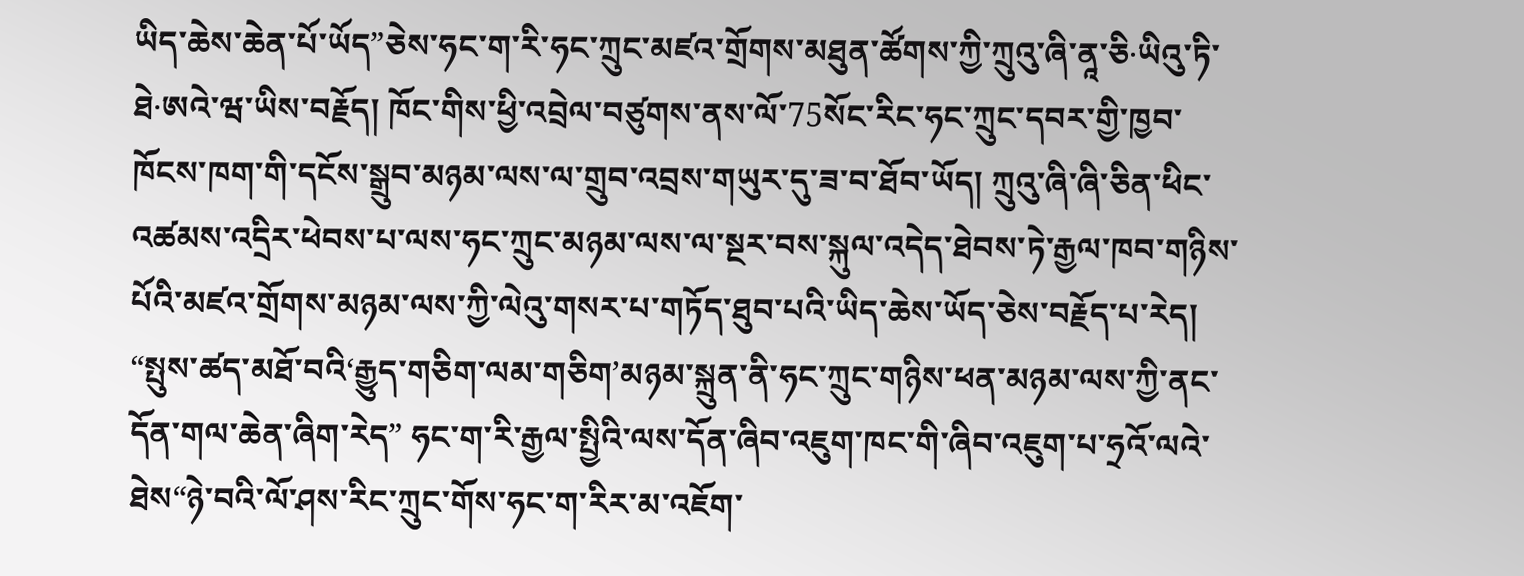ཡིད་ཆེས་ཆེན་པོ་ཡོད”ཅེས་ཧང་ག་རི་ཧང་ཀྲུང་མཛའ་གྲོགས་མཐུན་ཚོགས་ཀྱི་ཀྲུའུ་ཞི་ནཱ་ཅི·ཡིའུ་ཏི་ཐེ·ཨའེ་ཝ་ཡིས་བརྗོད། ཁོང་གིས་ཕྱི་འབྲེལ་བཙུགས་ནས་ལོ་75སོང་རིང་ཧང་ཀྲུང་དབར་གྱི་ཁྱབ་ཁོངས་ཁག་གི་དངོས་སྒྲུབ་མཉམ་ལས་ལ་གྲུབ་འབྲས་གཡུར་དུ་ཟ་བ་ཐོབ་ཡོད། ཀྲུའུ་ཞི་ཞི་ཅིན་ཕིང་འཚམས་འདྲིར་ཕེབས་པ་ལས་ཧང་ཀྲུང་མཉམ་ལས་ལ་སྔར་བས་སྐུལ་འདེད་ཐེབས་ཏེ་རྒྱལ་ཁབ་གཉིས་པོའི་མཛའ་གྲོགས་མཉམ་ལས་ཀྱི་ལེའུ་གསར་པ་གཏོད་ཐུབ་པའི་ཡིད་ཆེས་ཡོད་ཅེས་བརྗོད་པ་རེད།
“སྤུས་ཚད་མཐོ་བའི‘རྒྱུད་གཅིག་ལམ་གཅིག’མཉམ་སྐྲུན་ནི་ཧང་ཀྲུང་གཉིས་ཕན་མཉམ་ལས་ཀྱི་ནང་དོན་གལ་ཆེན་ཞིག་རེད” ཧང་ག་རི་རྒྱལ་སྤྱིའི་ལས་དོན་ཞིབ་འཇུག་ཁང་གི་ཞིབ་འཇུག་པ་ཧྲའོ་ལའེ་ཐེས“ཉེ་བའི་ལོ་ཤས་རིང་ཀྲུང་གོས་ཧང་ག་རིར་མ་འཇོག་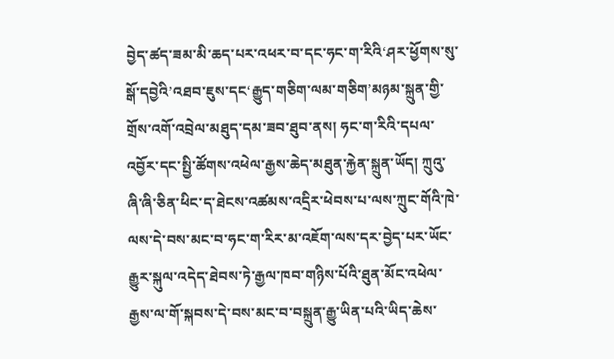བྱེད་ཚད་ཟམ་མི་ཆད་པར་འཕར་བ་དང་ཧང་ག་རིའི‘ཤར་ཕྱོགས་སུ་སྒོ་དབྱེའི’འཐབ་ཇུས་དང‘རྒྱུད་གཅིག་ལམ་གཅིག’མཉམ་སྐྲུན་གྱི་གྲོས་འགོ་འབྲེལ་མཐུད་དམ་ཟབ་ཐུབ་ནས། ཧང་ག་རིའི་དཔལ་འབྱོར་དང་སྤྱི་ཚོགས་འཕེལ་རྒྱས་ཆེད་མཐུན་རྐྱེན་སྐྲུན་ཡོད། ཀྲུའུ་ཞི་ཞི་ཅིན་ཕིང་ད་ཐེངས་འཚམས་འདྲིར་ཕེབས་པ་ལས་ཀྲུང་གོའི་ཁེ་ལས་དེ་བས་མང་བ་ཧང་ག་རིར་མ་འཇོག་ལས་དར་བྱེད་པར་ཡོང་རྒྱུར་སྐུལ་འདེད་ཐེབས་ཏེ་རྒྱལ་ཁབ་གཉིས་པོའི་ཐུན་མོང་འཕེལ་རྒྱས་ལ་གོ་སྐབས་དེ་བས་མང་བ་བསྐྲུན་རྒྱུ་ཡིན་པའི་ཡིད་ཆེས་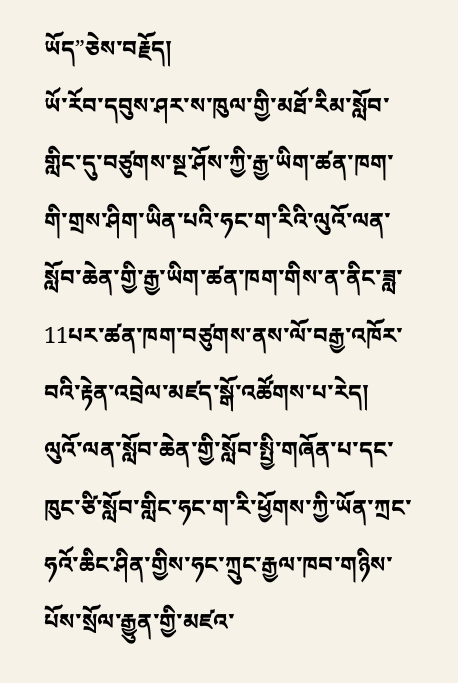ཡོད”ཅེས་བརྗོད།
ཡོ་རོབ་དབུས་ཤར་ས་ཁུལ་གྱི་མཐོ་རིམ་སློབ་གླིང་དུ་བཙུགས་སྔ་ཤོས་ཀྱི་རྒྱ་ཡིག་ཚན་ཁག་གི་གྲས་ཤིག་ཡིན་པའི་ཧང་ག་རིའི་ལུའོ་ལན་སློབ་ཆེན་གྱི་རྒྱ་ཡིག་ཚན་ཁག་གིས་ན་ནིང་ཟླ་11པར་ཚན་ཁག་བཙུགས་ནས་ལོ་བརྒྱ་འཁོར་བའི་རྟེན་འབྲེལ་མཛད་སྒོ་འཚོགས་པ་རེད། ལུའོ་ལན་སློབ་ཆེན་གྱི་སློབ་སྤྱི་གཞོན་པ་དང་ཁུང་ཙི་སློབ་གླིང་ཧང་ག་རི་ཕྱོགས་ཀྱི་ཡོན་ཀྲང་ཧའོ་ཆིང་ཤིན་གྱིས་ཧང་ཀྲུང་རྒྱལ་ཁབ་གཉིས་པོས་སྲོལ་རྒྱུན་གྱི་མཛའ་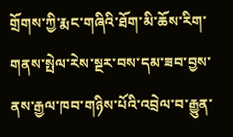གྲོགས་ཀྱི་རྨང་གཞིའི་ཐོག་མི་ཆོས་རིག་གནས་སྤེལ་རེས་སྔར་བས་དམ་ཟབ་བྱས་ནས་རྒྱལ་ཁབ་གཉིས་པོའི་འབྲེལ་བ་རྒྱུན་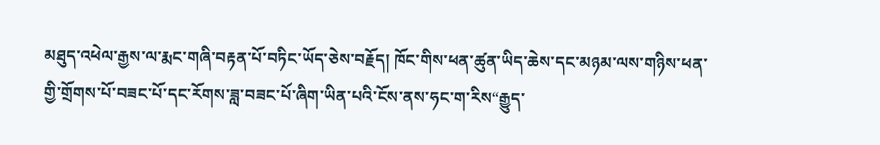མཐུད་འཕེལ་རྒྱས་ལ་རྨང་གཞི་བརྟན་པོ་བཏིང་ཡོད་ཅེས་བརྗོད། ཁོང་གིས་ཕན་ཚུན་ཡིད་ཆེས་དང་མཉམ་ལས་གཉིས་ཕན་གྱི་གྲོགས་པོ་བཟང་པོ་དང་རོགས་ཟླ་བཟང་པོ་ཞིག་ཡིན་པའི་ངོས་ནས་ཧང་ག་རིས“རྒྱུད་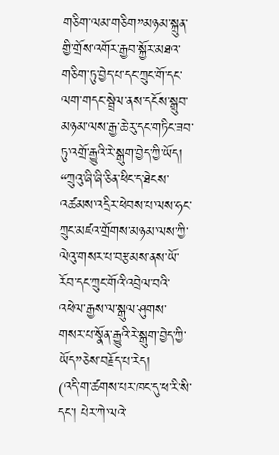གཅིག་ལམ་གཅིག”མཉམ་སྐྲུན་གྱི་གྲོས་འགོར་རྒྱབ་སྐྱོར་མཐའ་གཅིག་ཏུ་བྱེད་པ་དང་ཀྲུང་གོ་དང་ལག་གདང་སྦྲེལ་ནས་དངོས་སྒྲུབ་མཉམ་ལས་རྒྱ་ཆེ་རུ་དང་གཏིང་ཟབ་ཏུ་འགྲོ་རྒྱུའི་རེ་སྒུག་བྱེད་ཀྱི་ཡོད། “ཀྲུའུ་ཞི་ཞི་ཅིན་ཕིང་ད་ཐེངས་འཚམས་འདྲིར་ཕེབས་པ་ལས་ཧང་ཀྲུང་མཛའ་གྲོགས་མཉམ་ལས་ཀྱི་ལེའུ་གསར་པ་བརྩམས་ནས་ཡོ་རོབ་དང་ཀྲུང་གོའི་འབྲེལ་བའི་འཕེལ་རྒྱས་ལ་སྒུལ་ཤུགས་གསར་པ་སྣོན་རྒྱུའི་རེ་སྒུག་བྱེད་ཀྱི་ཡོད”ཅེས་བརྗོད་པ་རེད།
(འདི་ག་ཚགས་པར་ཁང་དུ་ཕ་རི་སི་དང་། པེར་ཀེ་ལའེ་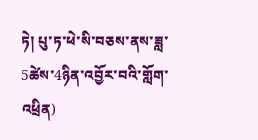ཏེ། པུ་ཏ་ཕེ་སི་བཅས་ནས་ཟླ་5ཚེས་4ཉིན་འབྱོར་བའི་གློག་འཕྲིན)